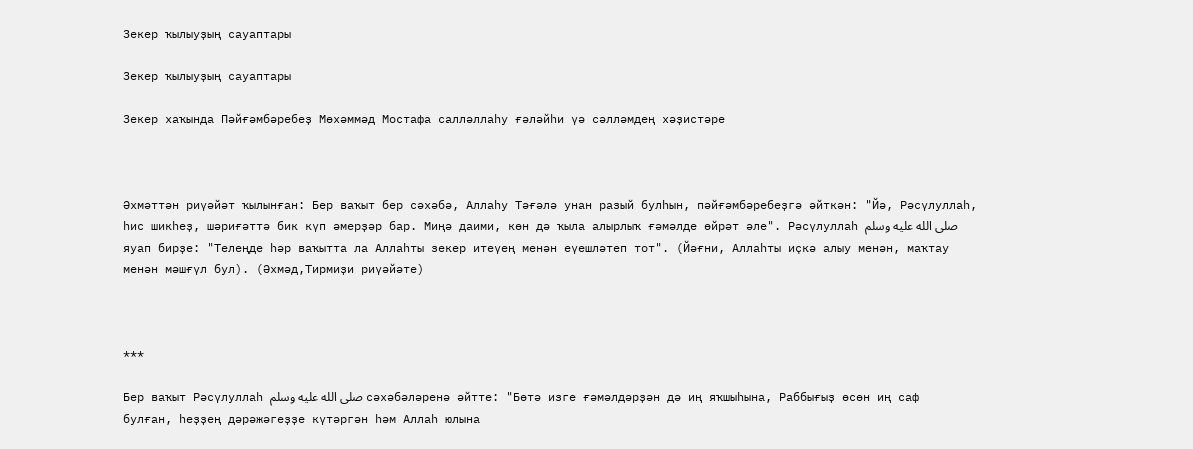Зекер ҡылыуҙың сауаптары

Зекер ҡылыуҙың сауаптары

Зекер хаҡында Пәйғәмбәребеҙ Мөхәммәд Мостафа салләллаһу ғәләйһи үә сәлләмдең хәҙистәре



Әхмәттән риүәйәт ҡылынған: Бер ваҡыт бер сәхәбә, Аллаһу Тәғәлә унан разый булһын, пәйғәмбәребеҙгә әйткән: "Йә, Рәсүлуллаһ, һис шикһеҙ, шәриғәттә бик күп әмерҙәр бар. Миңә даими, көн дә ҡыла алырлыҡ ғәмәлде өйрәт әле". Рәсүлуллаһ صلى الله عليه وسلم яуап бирҙе: "Телеңде һәр ваҡытта ла Аллаһты зекер итеүең менән еүешләтеп тот". (Йәғни, Аллаһты иҫкә алыу менән, маҡтау менән мәшғүл бул). (Әхмәд,Тирмиҙи риүәйәте)



***

Бер ваҡыт Рәсүлуллаһ صلى الله عليه وسلم сәхәбәләренә әйтте: "Бөтә изге ғәмәлдәрҙән дә иң яҡшыһына, Раббығыҙ өсөн иң саф булған, һеҙҙең дәрәжәгеҙҙе күтәргән һәм Аллаһ юлына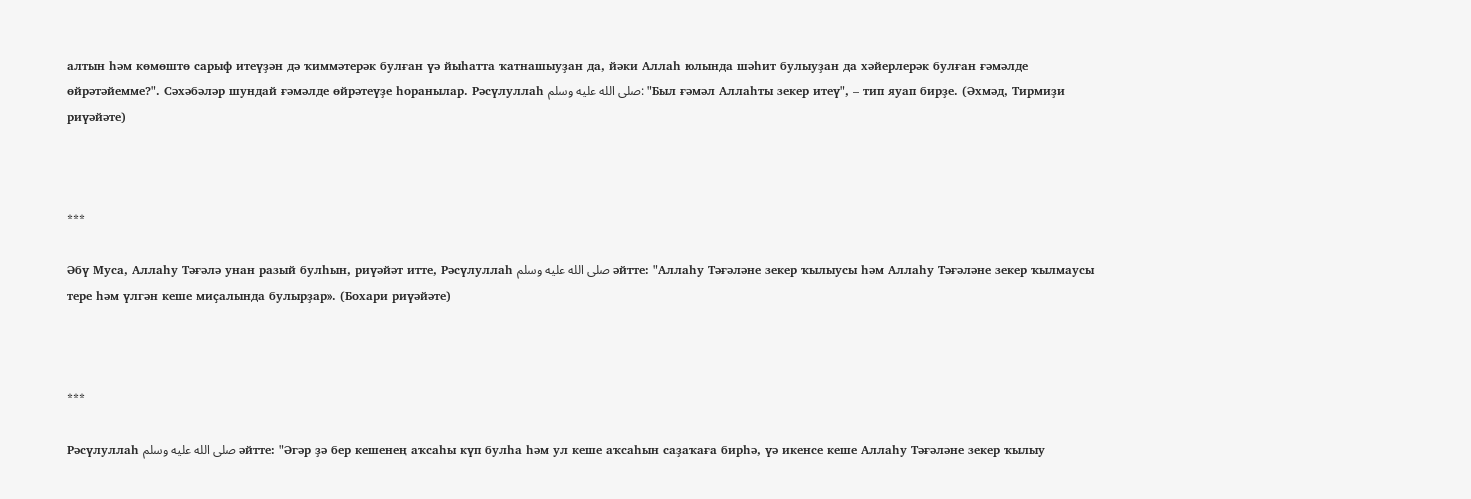алтын һәм көмөштө сарыф итеүҙән дә ҡиммәтерәк булған үә йыһатта ҡатнашыуҙан да, йәки Аллаһ юлында шәһит булыуҙан да хәйерлерәк булған ғәмәлде өйрәтәйемме?". Сәхәбәләр шундай ғәмәлде өйрәтеүҙе һоранылар. Рәсүлуллаһ صلى الله عليه وسلم: "Был ғәмәл Аллаһты зекер итеү", – тип яуап бирҙе. (Әхмәд, Тирмиҙи риүәйәте)



***

Әбү Муса, Аллаһу Тәғәлә унан разый булһын, риүәйәт итте, Рәсүлуллаһ صلى الله عليه وسلم әйтте: "Аллаһу Тәғәләне зекер ҡылыусы һәм Аллаһу Тәғәләне зекер ҡылмаусы тере һәм үлгән кеше миҫалында булырҙар». (Бохари риүәйәте)



***

Рәсүлуллаһ صلى الله عليه وسلم әйтте: "Әгәр ҙә бер кешенең аҡсаһы күп булһа һәм ул кеше аҡсаһын саҙаҡаға бирһә, үә икенсе кеше Аллаһу Тәғәләне зекер ҡылыу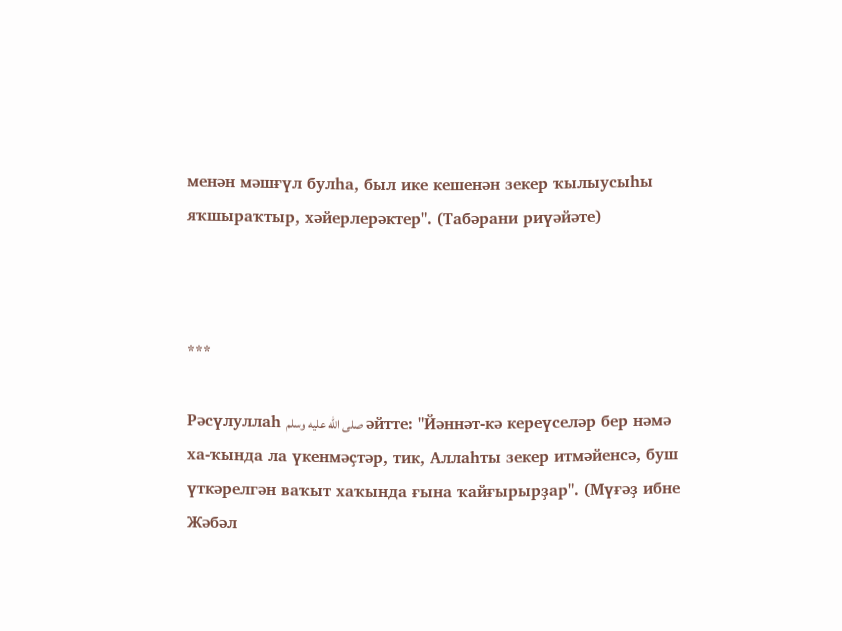менән мәшғүл булһа, был ике кешенән зекер ҡылыусыһы яҡшыраҡтыр, хәйерлерәктер". (Табәрани риүәйәте)



***

Рәсүлуллаһ صلى الله عليه وسلم әйтте: "Йәннәт-кә кереүселәр бер нәмә ха-ҡында ла үкенмәҫтәр, тик, Аллаһты зекер итмәйенсә, буш үткәрелгән ваҡыт хаҡында ғына ҡайғырырҙар". (Мүғәҙ ибне Жәбәл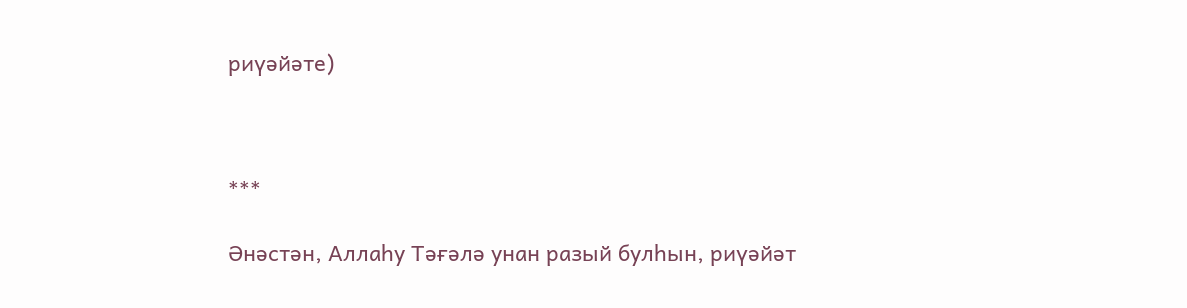риүәйәте)



***

Әнәстән, Аллаһу Тәғәлә унан разый булһын, риүәйәт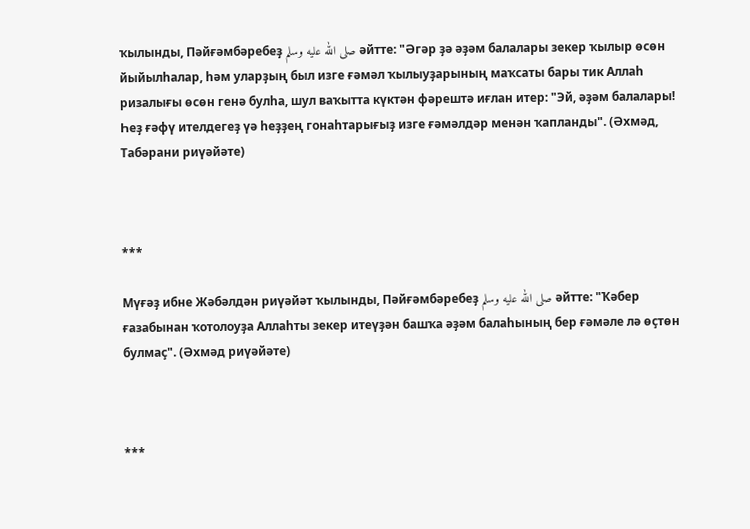ҡылынды, Пәйғәмбәребеҙ صلى الله عليه وسلم әйтте: "Әгәр ҙә әҙәм балалары зекер ҡылыр өсөн йыйылһалар, һәм уларҙың был изге ғәмәл ҡылыуҙарының маҡсаты бары тик Аллаһ ризалығы өсөн генә булһа, шул ваҡытта күктән фәрештә иғлан итер: "Эй, әҙәм балалары! Һеҙ ғәфү ителдегеҙ үә һеҙҙең гонаһтарығыҙ изге ғәмәлдәр менән ҡапланды". (Әхмәд, Табәрани риүәйәте)



***

Мүғәҙ ибне Жәбәлдән риүәйәт ҡылынды, Пәйғәмбәребеҙ صلى الله عليه وسلم әйтте: "Ҡәбер ғазабынан ҡотолоуҙа Аллаһты зекер итеүҙән башҡа әҙәм балаһының бер ғәмәле лә өҫтөн булмаҫ". (Әхмәд риүәйәте)



***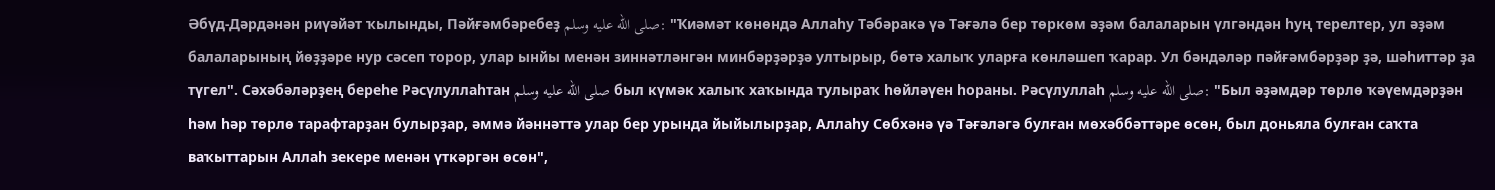Әбүд-Дәрдәнән риүәйәт ҡылынды, Пәйғәмбәребеҙ صلى الله عليه وسلم: "Ҡиәмәт көнөндә Аллаһу Тәбәракә үә Тәғәлә бер төркөм әҙәм балаларын үлгәндән һуң терелтер, ул әҙәм балаларының йөҙҙәре нур сәсеп торор, улар ынйы менән зиннәтләнгән минбәрҙәрҙә ултырыр, бөтә халыҡ уларға көнләшеп ҡарар. Ул бәндәләр пәйғәмбәрҙәр ҙә, шәһиттәр ҙа түгел". Сәхәбәләрҙең береһе Рәсүлуллаһтан صلى الله عليه وسلم был күмәк халыҡ хаҡында тулыраҡ һөйләүен һораны. Рәсүлуллаһ صلى الله عليه وسلم: "Был әҙәмдәр төрлө ҡәүемдәрҙән һәм һәр төрлө тарафтарҙан булырҙар, әммә йәннәттә улар бер урында йыйылырҙар, Аллаһу Сөбхәнә үә Тәғәләгә булған мөхәббәттәре өсөн, был доньяла булған саҡта ваҡыттарын Аллаһ зекере менән үткәргән өсөн",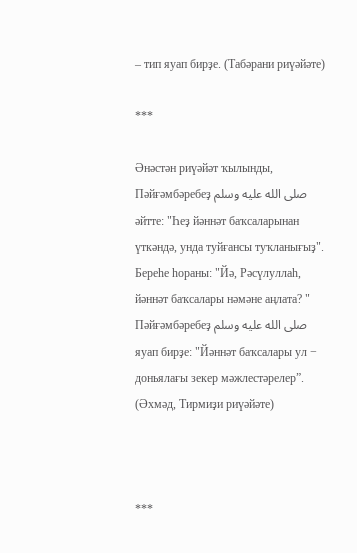– тип яуап бирҙе. (Табәрани риүәйәте)

***

Әнәстән риүәйәт ҡылынды, Пәйғәмбәребеҙ صلى الله عليه وسلم әйтте: "Һеҙ йәннәт баҡсаларынан үткәндә, унда туйғансы туҡланығыҙ". Береһе һораны: "Йә, Рәсүлуллаһ, йәннәт баҡсалары нәмәне аңлата? " Пәйғәмбәребеҙ صلى الله عليه وسلم яуап бирҙе: "Йәннәт баҡсалары ул − доньялағы зекер мәжлестәрелер”. (Әхмәд, Тирмиҙи риүәйәте)



***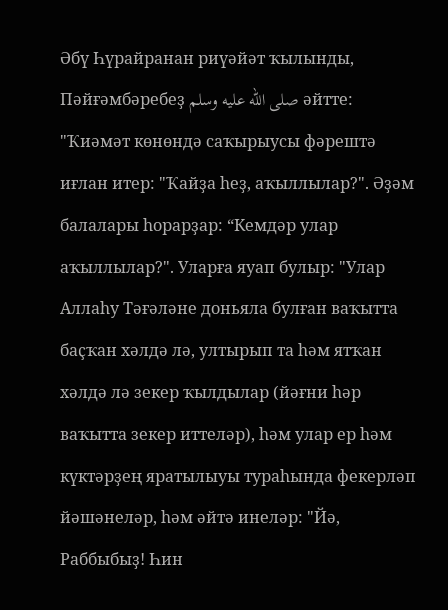Әбү Һүрайранан риүәйәт ҡылынды, Пәйғәмбәребеҙ صلى الله عليه وسلم әйтте: "Ҡиәмәт көнөндә саҡырыусы фәрештә иғлан итер: "Ҡайҙа һеҙ, аҡыллылар?". Әҙәм балалары һорарҙар: “Кемдәр улар аҡыллылар?". Уларға яуап булыр: "Улар Аллаһу Тәғәләне доньяла булған ваҡытта баҫҡан хәлдә лә, ултырып та һәм ятҡан хәлдә лә зекер ҡылдылар (йәғни һәр ваҡытта зекер иттеләр), һәм улар ер һәм күктәрҙең яратылыуы тураһында фекерләп йәшәнеләр, һәм әйтә инеләр: "Йә, Раббыбыҙ! Һин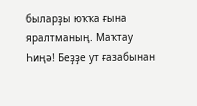быларҙы юҡҡа ғына яралтманың. Маҡтау Һиңә! Беҙҙе ут ғазабынан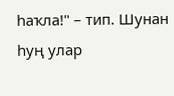һаҡла!" – тип. Шунан һуң улар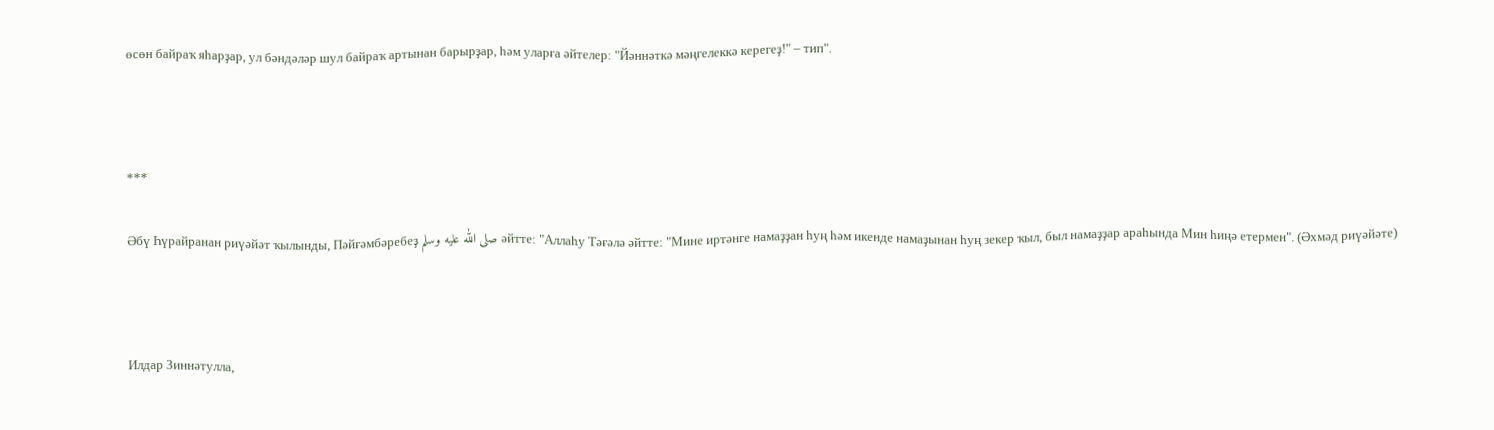өсөн байраҡ яһарҙар, ул бәндәләр шул байраҡ артынан барырҙар, һәм уларға әйтелер: "Йәннәткә мәңгелеккә керегеҙ!" – тип".



***

Әбү Һүрайранан риүәйәт ҡылынды, Пәйғәмбәребеҙ صلى الله عليه وسلم әйтте: "Аллаһу Тәғәлә әйтте: "Мине иртәнге намаҙҙан һуң һәм икенде намаҙынан һуң зекер ҡыл, был намаҙҙар араһында Мин һиңә етермен". (Әхмәд риүәйәте)



Илдар Зиннәтулла,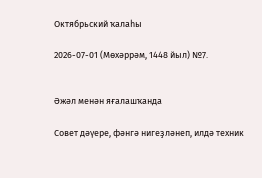Октябрьский ҡалаһы

2026-07-01 (Мөхәррәм, 1448 йыл) №7.


Әжәл менән яғалашҡанда

Совет дәүере, фәнгә нигеҙләнеп, илдә техник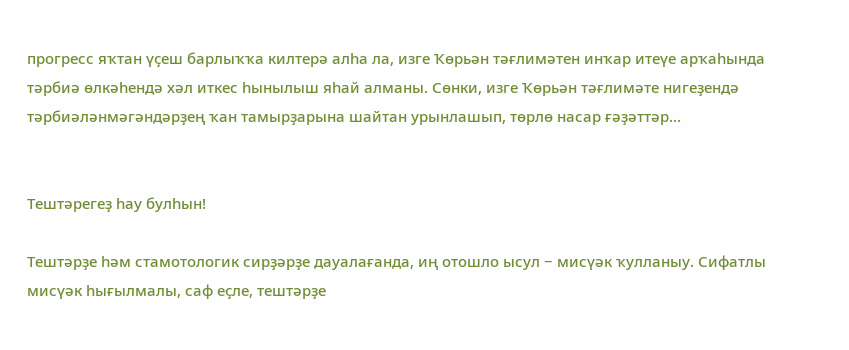прогресс яҡтан үҫеш барлыҡҡа килтерә алһа ла, изге Ҡөрьән тәғлимәтен инҡар итеүе арҡаһында тәрбиә өлкәһендә хәл иткес һынылыш яһай алманы. Сөнки, изге Ҡөрьән тәғлимәте нигеҙендә тәрбиәләнмәгәндәрҙең ҡан тамырҙарына шайтан урынлашып, төрлө насар ғәҙәттәр...


Тештәрегеҙ һау булһын!

Тештәрҙе һәм стамотологик сирҙәрҙе дауалағанда, иң отошло ысул − мисүәк ҡулланыу. Сифатлы мисүәк һығылмалы, саф еҫле, тештәрҙе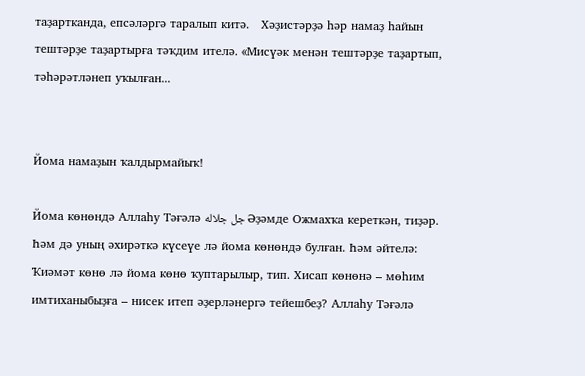таҙартканда, епсәләргә таралып китә.   Хәҙистәрҙә һәр намаҙ һайын тештәрҙе таҙартырға тәҡдим ителә. «Мисүәк менән тештәрҙе таҙартып, тәһәрәтләнеп уҡылған...


Йома намаҙын ҡалдырмайыҡ!

Йома көнөндә Аллаһу Тәғәлә جل جلاله Әҙәмде Ожмахҡа кереткән, тиҙәр. Һәм дә уның әхирәткә күсеүе лә йома көнөндә булған. Һәм әйтелә: Ҡиәмәт көнө лә йома көнө ҡуптарылыр, тип. Хисап көнөнә – мөһим имтиханыбыҙға – нисек итеп әҙерләнергә тейешбеҙ? Аллаһу Тәғәлә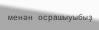менән осрашыуыбыҙ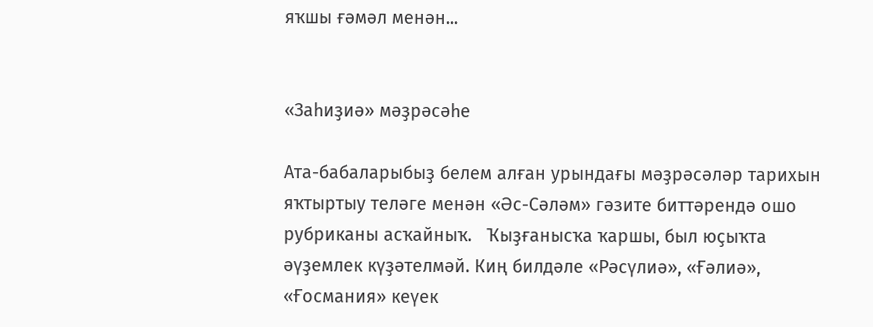яҡшы ғәмәл менән...


«Заһиҙиә» мәҙрәсәһе

Ата-бабаларыбыҙ белем алған урындағы мәҙрәсәләр тарихын яҡтыртыу теләге менән «Әс-Сәләм» гәзите биттәрендә ошо рубриканы асҡайныҡ.   Ҡыҙғанысҡа ҡаршы, был юҫыҡта әүҙемлек күҙәтелмәй. Киң билдәле «Рәсүлиә», «Ғәлиә», «Ғосмания» кеүек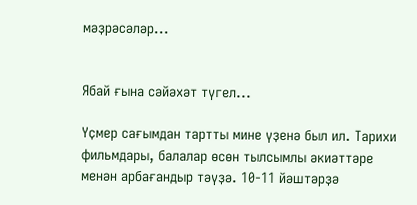мәҙрәсәләр...


Ябай ғына сәйәхәт түгел...

Үҫмер сағымдан тартты мине үҙенә был ил. Тарихи фильмдары, балалар өсөн тылсымлы әкиәттәре менән арбағандыр тәүҙә. 10-11 йәштәрҙә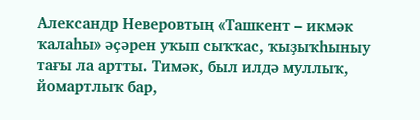Александр Неверовтың «Ташкент – икмәк ҡалаһы» әҫәрен уҡып сыҡҡас, ҡыҙыҡһыныу тағы ла артты. Тимәк, был илдә муллыҡ, йомартлыҡ бар,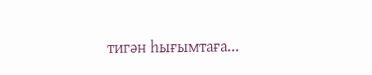тигән һығымтаға...